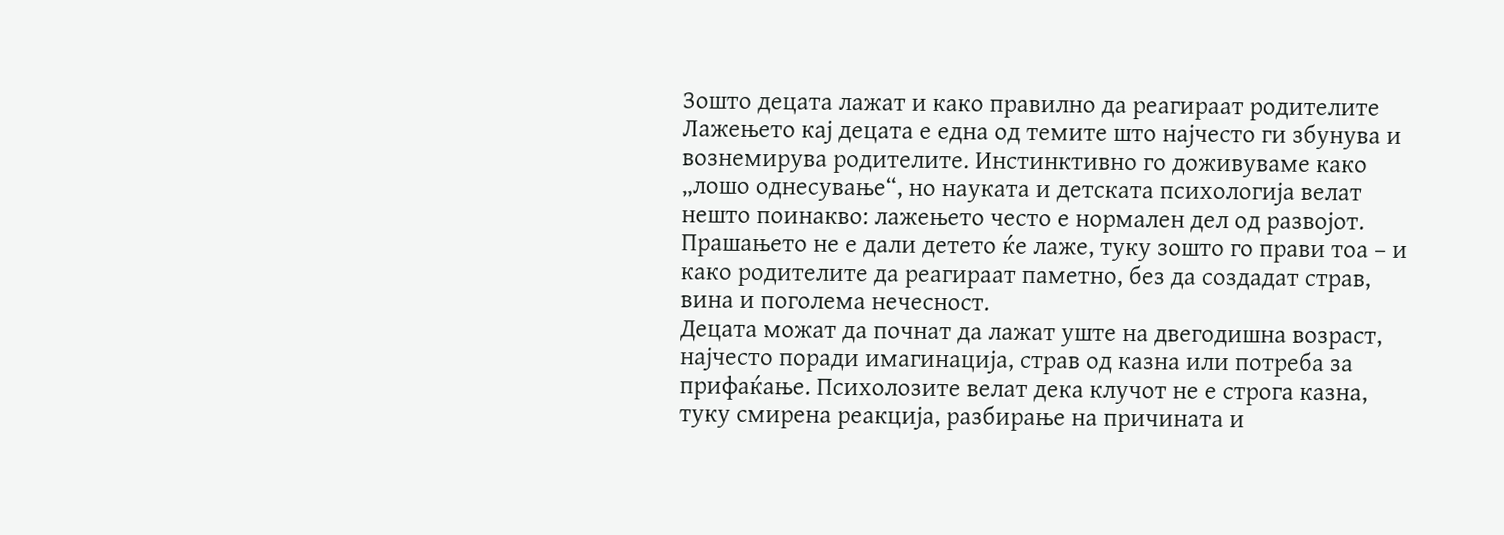Зошто децата лажат и како правилно да реагираат родителите
Лажењето кај децата е една од темите што најчесто ги збунува и вознемирува родителите. Инстинктивно го доживуваме како „лошо однесување“, но науката и детската психологија велат нешто поинакво: лажењето често е нормален дел од развојот. Прашањето не е дали детето ќе лаже, туку зошто го прави тоа – и како родителите да реагираат паметно, без да создадат страв, вина и поголема нечесност.
Децата можат да почнат да лажат уште на двегодишна возраст, најчесто поради имагинација, страв од казна или потреба за прифаќање. Психолозите велат дека клучот не е строга казна, туку смирена реакција, разбирање на причината и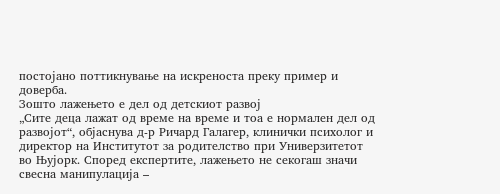постојано поттикнување на искреноста преку пример и доверба.
Зошто лажењето е дел од детскиот развој
„Сите деца лажат од време на време и тоа е нормален дел од развојот“, објаснува д-р Ричард Галагер, клинички психолог и директор на Институтот за родителство при Универзитетот во Њујорк. Според експертите, лажењето не секогаш значи свесна манипулација –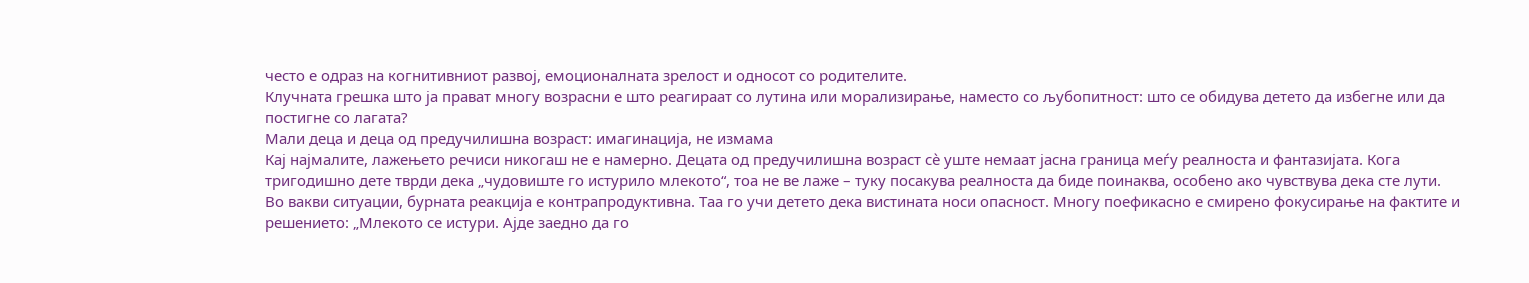често е одраз на когнитивниот развој, емоционалната зрелост и односот со родителите.
Клучната грешка што ја прават многу возрасни е што реагираат со лутина или морализирање, наместо со љубопитност: што се обидува детето да избегне или да постигне со лагата?
Мали деца и деца од предучилишна возраст: имагинација, не измама
Кај најмалите, лажењето речиси никогаш не е намерно. Децата од предучилишна возраст сè уште немаат јасна граница меѓу реалноста и фантазијата. Кога тригодишно дете тврди дека „чудовиште го истурило млекото“, тоа не ве лаже – туку посакува реалноста да биде поинаква, особено ако чувствува дека сте лути.
Во вакви ситуации, бурната реакција е контрапродуктивна. Таа го учи детето дека вистината носи опасност. Многу поефикасно е смирено фокусирање на фактите и решението: „Млекото се истури. Ајде заедно да го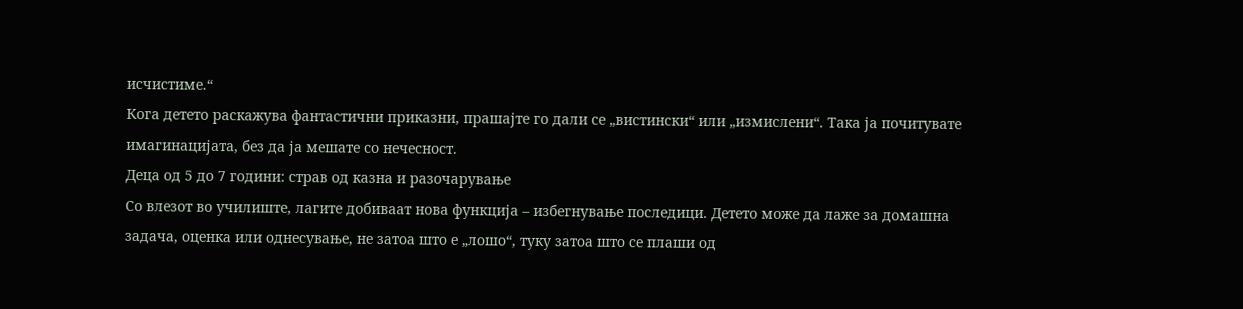исчистиме.“
Кога детето раскажува фантастични приказни, прашајте го дали се „вистински“ или „измислени“. Така ја почитувате имагинацијата, без да ја мешате со нечесност.
Деца од 5 до 7 години: страв од казна и разочарување
Со влезот во училиште, лагите добиваат нова функција – избегнување последици. Детето може да лаже за домашна задача, оценка или однесување, не затоа што е „лошо“, туку затоа што се плаши од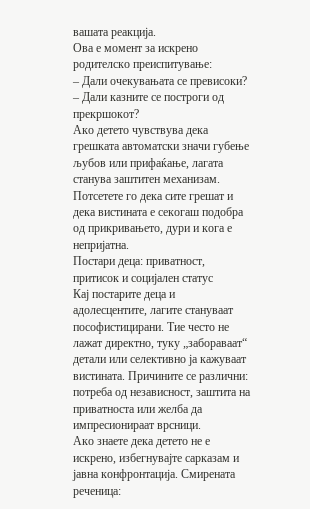вашата реакција.
Ова е момент за искрено родителско преиспитување:
– Дали очекувањата се превисоки?
– Дали казните се построги од прекршокот?
Ако детето чувствува дека грешката автоматски значи губење љубов или прифаќање, лагата станува заштитен механизам. Потсетете го дека сите грешат и дека вистината е секогаш подобра од прикривањето, дури и кога е непријатна.
Постари деца: приватност, притисок и социјален статус
Кај постарите деца и адолесцентите, лагите стануваат пософистицирани. Тие често не лажат директно, туку „забораваат“ детали или селективно ја кажуваат вистината. Причините се различни: потреба од независност, заштита на приватноста или желба да импресионираат врсници.
Ако знаете дека детето не е искрено, избегнувајте сарказам и јавна конфронтација. Смирената реченица: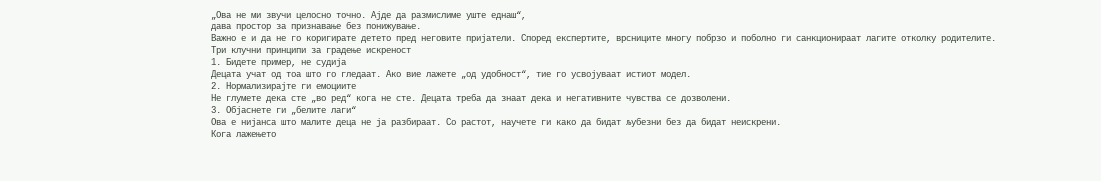„Ова не ми звучи целосно точно. Ајде да размислиме уште еднаш“,
дава простор за признавање без понижување.
Важно е и да не го коригирате детето пред неговите пријатели. Според експертите, врсниците многу побрзо и поболно ги санкционираат лагите отколку родителите.
Три клучни принципи за градење искреност
1. Бидете пример, не судија
Децата учат од тоа што го гледаат. Ако вие лажете „од удобност“, тие го усвојуваат истиот модел.
2. Нормализирајте ги емоциите
Не глумете дека сте „во ред“ кога не сте. Децата треба да знаат дека и негативните чувства се дозволени.
3. Објаснете ги „белите лаги“
Ова е нијанса што малите деца не ја разбираат. Со растот, научете ги како да бидат љубезни без да бидат неискрени.
Кога лажењето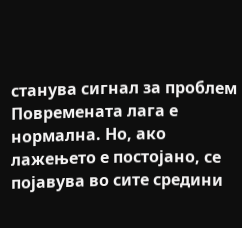станува сигнал за проблем
Повремената лага е нормална. Но, ако лажењето е постојано, се појавува во сите средини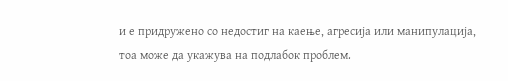и е придружено со недостиг на каење, агресија или манипулација, тоа може да укажува на подлабок проблем.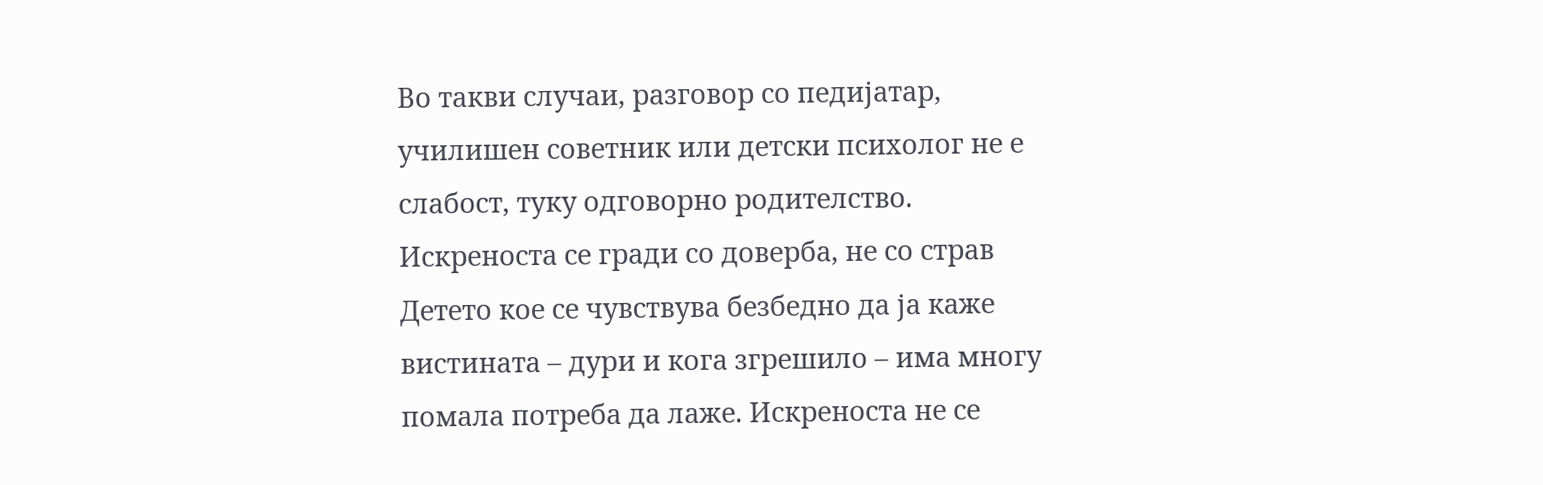Во такви случаи, разговор со педијатар, училишен советник или детски психолог не е слабост, туку одговорно родителство.
Искреноста се гради со доверба, не со страв
Детето кое се чувствува безбедно да ја каже вистината – дури и кога згрешило – има многу помала потреба да лаже. Искреноста не се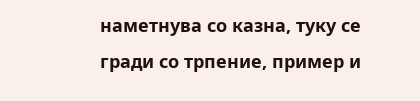наметнува со казна, туку се гради со трпение, пример и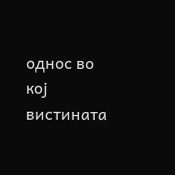однос во кој вистината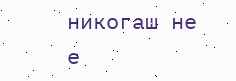никогаш не е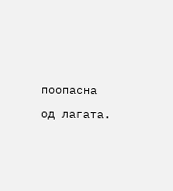поопасна од лагата.